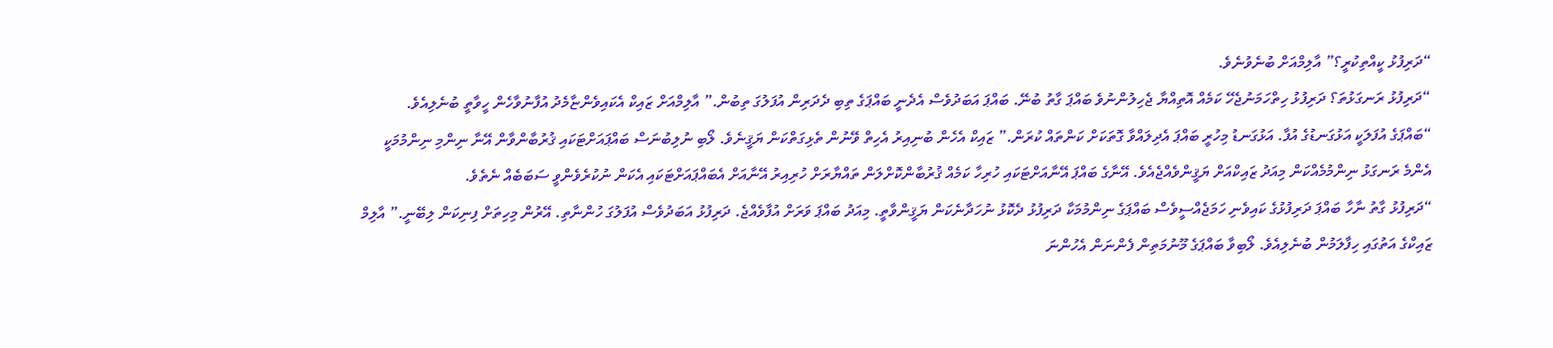“ދަރިފުޅު ކީއްތިކުރީ؟” އާލިމްއަށް ބުނެވުނެވެ.
“ދަރިފުޅު ރަނގަޅުތަ؟ ދަރިފުޅު ހިތްހަމަނުޖެހޭ ކަމެއް އޮތިއްޔާ ޖެހިލުންނުވެ ބައްޕަ ގާތު ބުނޭ. ބައްޕަ އަބަދުވެސް އެދެނީ ބައްޕަގެ ތިބި ދެދަރިން އުފަލުގަ ތިބުން.” އާލިމްއަށް ޒައިކް އެކައިވެންޏާމެދު އުފާނުވާހެން ހީވާތީ ބުނެލިއެވެ.
“ބައްޕަގެ އުފަލަކީ އަޅުގަނޑުގެ އުފާ. އަޅުގަނޑު މިހުރީ ބައްޕަ އެދިލައްވާ ގޮތަކަށް ކަންތައް ކުރަން.” ޒައިކް އެހެން ބުނިއިރު އެހިތް ވޭނުން ތެޅިގަތްކަން ޔަޤީނެވެ. ލޯބި ނުލިބުނަސް ބައްޕައަށްޓަކައި ޤުރުބާންވާން އޭނާ ނިންމި ނިންމުމަކީ އެންމެ ރަނގަޅު ނިންމުމެއްކަން މިއަދު ޒައިކްއަށް ޔަޤީންވެއްޖެއެވެ. އޭނާގެ ބައްޕަ އޭނާއަށްޓަކައި ހުރިހާ ކަމެއް ޤުރުބާންކޮށްލަން ތައްޔާރަށް ހުރިއިރު އޭނާއަށް އެބައްޕައަށްޓަކައި އެކަން ނުކުރެވެންވީ ސަބަބެއް ނެތެވެ.
“ދަރިފުޅު ގާތު ނާހާ ބައްޕަ ދަރިފުޅުގެ ކައިވެނި ހަމަޖެއްސީވެސް ބައްޕަގެ ނިންމުމަކާ ދަރިފުޅު ދެކޮޅު ނުހަދާނެކަން ޔަޤީންވާތީ. މިއަދު ބައްޕަ ވަރަށް އުފާވެއްޖެ. ދަރިފުޅު އަބަދުވެސް އުފަލުގަ ހުންނާތި. އޭރުން މިހިތަށް ފިނިކަން ލިބޭނީ.” އާލިމް ޒައިކްގެ އަތުގައި ހިފާލަމުން ބުނެލިއެވެ. ލޯބިވާ ބައްޕަގެ މޫނުމަތިން ފެންނަން އެހުންނަ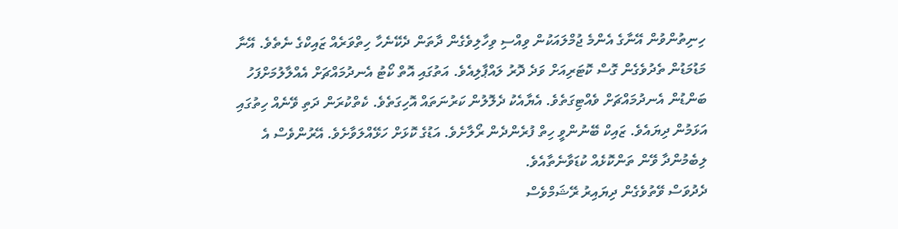ހިނިތުންވުން އޭނާގެ އެންމެ ޖުމްލައަކުން ވިއްސި ވިހާލިވެގެން ދާތަން ދެކޭނެހާ ހިތްވަރެއް ޒައިކްގެ ނެތެވެ. އޭނާ މަޑުމަޑުން ތެދުވެގެން ގޮސް ކޮޓަރިއަށް ވަދެ ދޮރު ލައްޕާލިއެވެ. އަތުގައި އޮތް ކޯޓު އެނދުމައްޗަށް އެއްލާލުމަށްފަހު ބަންޑުން އެނދުމައްޗަށް ވެއްޓިގަތެވެ. އެޔާއެކު ދެލޮލުން ކަރުނަތައް އޮހިގަތެވެ. ކެތްކުރަން ދަތި ވޭނެއް ހިތުގައި އަޅަމުން ދިޔައެވެ. ޒައިކް ބޭނުންވީ ހިތް ފުރެންދެން ރޯލާށެވެ. އަޑުގެ ކޮޅަށް ހަޅޭއްލަވާށެވެ. އޭރުންވެސް އެ ލިބެމުންދާ ވޭން ތަންކޮޅެއް ކުޑަވާނެތާއެވެ.
ދެދުވަސް ވޭތުވެގެން ދިޔައިރު ރޭޝަމްވެސް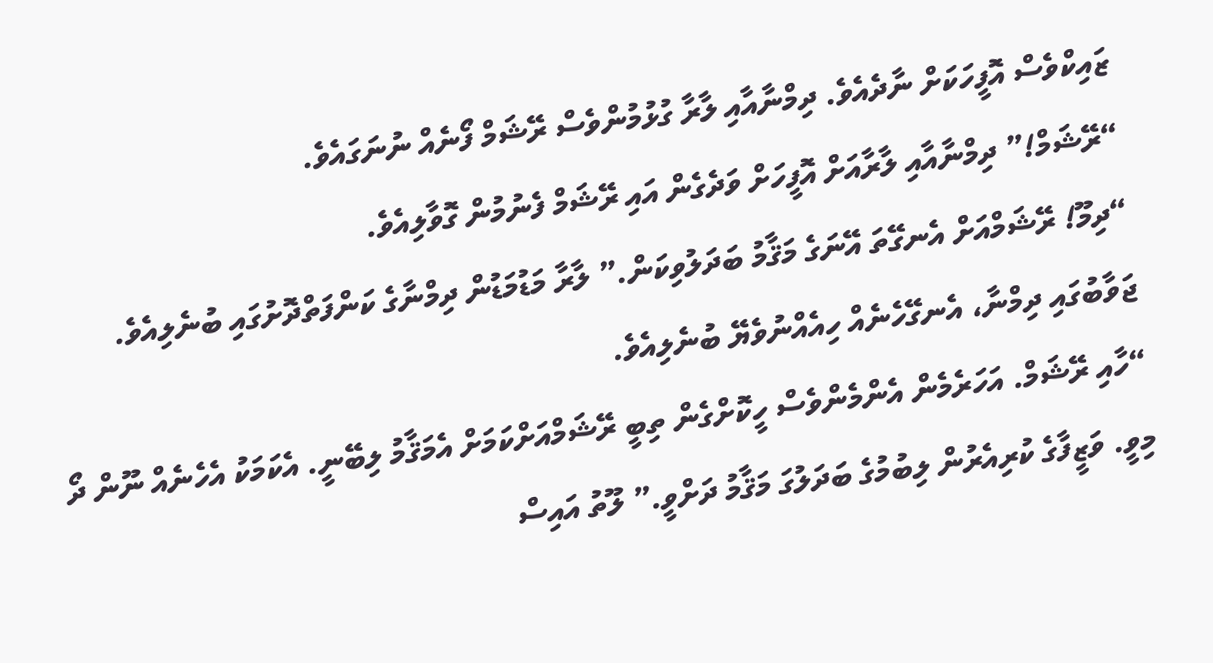ޒައިކްވެސް އޮފީހަކަށް ނާދެއެވެ. ދިމްނާއާއި ލާރާ ގުޅުމުންވެސް ރޭޝަމް ފޯނެއް ނުނަގައެވެ.
“ރޭޝަމް!” ދިމްނާއާއި ލާރާއަށް އޮފީހަށް ވަދެގެން އައި ރޭޝަމް ފެނުމުން ގޮވާލިއެވެ.
“ދިމޫ! ރޭޝަމްއަށް އެނގޭތަ އޭނަގެ މަޤާމު ބަދަލުވިކަން.” ލާރާ މަޑުމަޑުން ދިމްނާގެ ކަންފަތްދޮށުގައި ބުނެލިއެވެ. ޖަވާބުގައި ދިމްނާ، އެނގޭހެނެއް ހިއެއްނުވެޔޭ ބުނެލިއެވެ.
“ހާއި ރޭޝަމް. އަހަރެމެން އެންމެންވެސް ހީކޮށްގެން ތިބީ ރޭޝަމްއަށްކަމަށް އެމަޤާމު ލިބޭނީ. އެކަމަކު އެހެނެއް ނޫން ދޯ މިވީ. ވަޒީފާގެ ކުރިއެރުން ލިބުމުގެ ބަދަލުގަ މަޤާމު ދަށްވީ.” ލޫތު އައިސް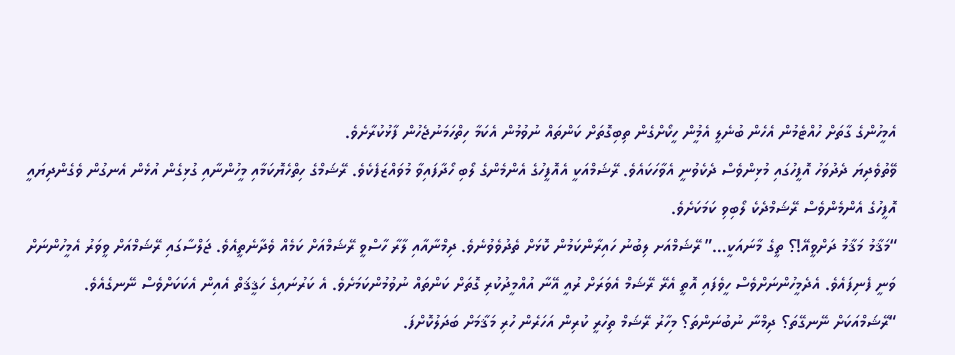އެމީހުންގެ ގާތަށް ހުއްޓެމުން އެހެން ބުނެލީ އެމީުން ހީކޯށްގެން ތިބިގޮތަށް ކަންތައް ނުވުމުން އެކަމާ ހިތްހަމަނުޖެހުން ފާޅުކުރާށެވެ.
ވޭތުވެދިޔަ ދެދުވަހު އޮފީހުގައި މުޅިންވެސް ދެކެވުނީ އެވާހަކައެވެ. ރޭޝަމްއަކީ އެއޮފީހުގެ އެންމެންގެ ލޯބި ހޯދާފައިވާ މުވައްޒަފެކެވެ. ރޭޝަމްގެ ހިތްހެޔޮކަމާއި މީހުންނާއި ގުޅިގެން އުޅެން އެނގުން ވެގެންދިޔައީ އޮފީހުގެ އެންމެންވެސް ރޭޝަމްދެކެ ލޯބިވި ކަމަކަށެވެ.
“މަޤާމު މަޤާމު ދަށްވީއޭ!؟ ތީގެ މާނައަކީ…” ރޭޝަމްއަށ ލިބުނު ހައިރާންކަމުން ކޮޅަށް ތެދުވެވުނެވެ. ދިމްނާއާއި ލާރާ ހާސްވީ ރޭޝަމްއަށް ކަމެއް ވެދާނެތީއެވެ. ޖަލްސާގައި ރޭޝަމްއަށް ވީވަރު އެމީހުންނަށް ވަނީ ފެނިފައެވެ. އެދެމީހުންނަށްވެސް ހީވެފައި އޮތީ އެރޭ ރޭޝަމް އެވަރަށް ރުއީ އޭނާ އުއްމީދުކުރި ގޮތަށް ކަންތައް ނުވުމުންކަމަށެވެ. އެ ކަރުނައިގެ ހަޤީޤަތް އެއިން އެކަކަށްވެސް ނޭނގެއެވެ.
“ރޭޝަމްއަކަށް ނޭނގޭތަ؟ ދިމްނާ ނުބުނަންތަ؟ މިހާރު ރޭޝަމް ތިހުރީ ކުރިން އަހަރެން ހުރި މަޤާމަށް ބަދަލުކޮށްފަ.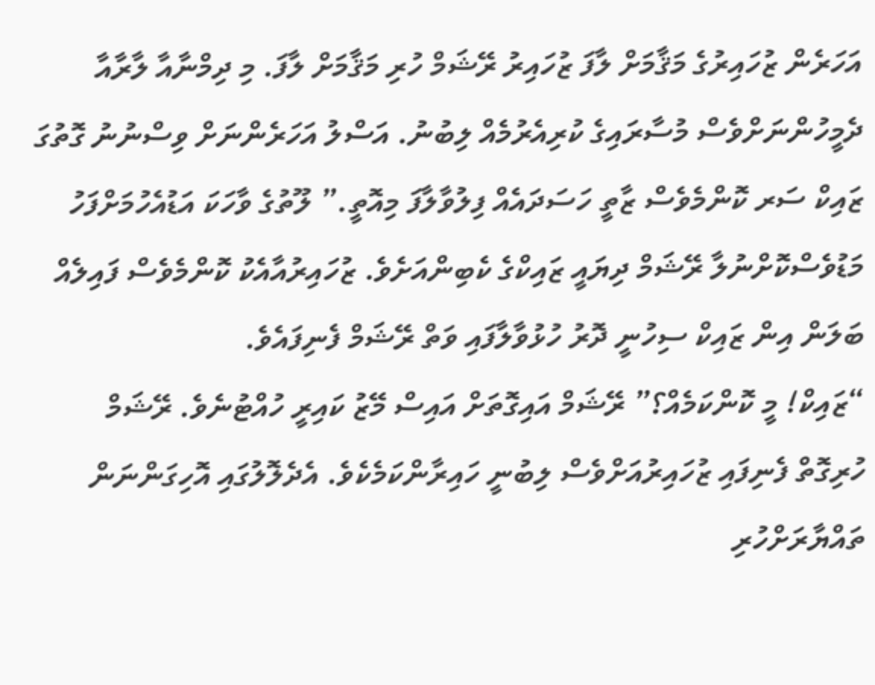އަހަރެން ޒުހައިރުގެ މަޤާމަށް ލާފަ ޒުހައިރު ރޭޝަމް ހުރި މަޤާމަށް ލާފަ. މި ދިމްނާއާ ލާރާއާ ދެމީހުންނަށްވެސް މުސާރައިގެ ކުރިއެރުމެއް ލިބުނު. އަސްލު އަހަރެންނަށް ވިސްނުނު ގޮތުގަ ޒައިކް ސަރ ކޮންމެވެސް ޒާތީ ހަސަދައެއް ފިލުވާލާފަ މިއޮތީ.” ލޫތުގެ ވާހަކަ އަޑުއެހުމަށްފަހު މަޑުވެސްކޮށްނުލާ ރޭޝަމް ދިޔައީ ޒައިކްގެ ކެބިންއަށެވެ. ޒުހައިރުއާއެކު ކޮންމެވެސް ފައިލެއް ބަލަން އިން ޒައިކް ސިހުނީ ދޮރު ހުޅުވާލާފައި ވަތް ރޭޝަމް ފެނިފައެވެ.
“ޒައިކް! މީ ކޮންކަމެއް؟” ރޭޝަމް އައިގޮތަށް އައިސް މޭޒު ކައިރީ ހުއްޓުނެވެ. ރޭޝަމް ހުރިގޮތް ފެނިފައި ޒުހައިރުއަށްވެސް ލިބުނީ ހައިރާންކަމެކެވެ. އެދެލޮލުގައި އޮހިގަންނަން ތައްޔާރަށްހުރި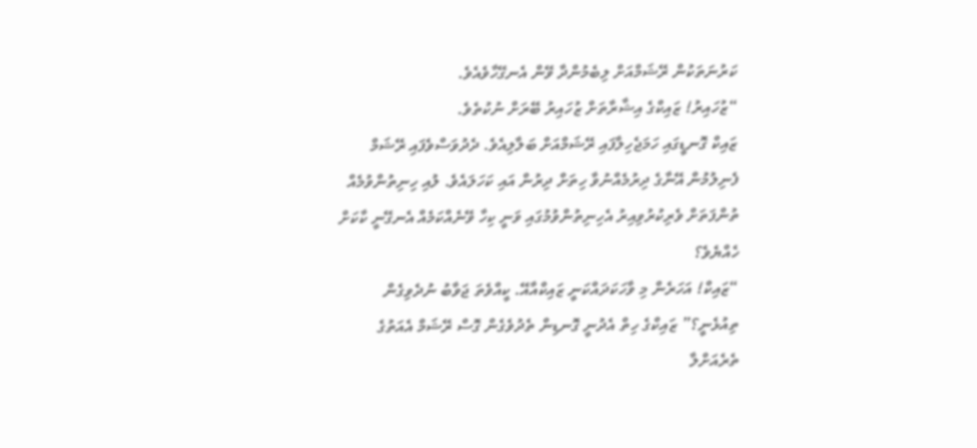ކަރުނަތަކުން ރޭޝަމްއަށް ލިބެމުންދާ ވޭން އެނގޭހާވެއެވެ.
“ޒުހައިރު! ޒައިކްގެ އިޝާރާތަށް ޒުހައިރު ބޭރަށް ނުކުތެވެ.
ޒައިކް ގޮނޑީގައި ހަމަޖެހިލާފައި ރޭޝަމްއަށް ބަލާލިއެވެ. ދެދުވަސްވެފައި ރޭޝަމް ފެނިލުމުން އޭނާގެ ދިރުމެއްނުވާ ހިތަށް ދިރުން އައި ކަހަލައެވެ. ލުއި ހިނިތުންވުމެއް ތުންފަތަށް ވެރިކުރުވިއިރު އެހިނިތުންވުމުގައި ވަނީ ކިހާ ވޭނެއްކަމެއް އެނގޭނީ ކާކަށް ހެއްޔެވެ؟
“ޒައިކް! އަހަރެން މި ވާހަކަދައްކަނީ ޒައިކްއާއޭ. ކީއްވެތަ ޖަވާބު ނުދެވިގެން ތިއުޅެނީ؟” ޒައިކްގެ ހިތް އެދުނީ ގޮނޑިން ތެދުވެގެން ގޮސް ރޭޝަމް އެއަތުގެ ތެރެއަށްލާ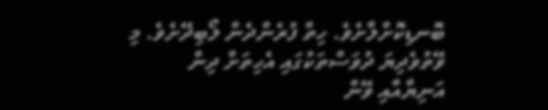ބޮނޑިކޮށްލާށެވެ. ހިތް ފުރެންދެން ލޯބިދޭށެވެ. މި ވޭތުވެދިޔަ ދުވަސްތަކުގައި އެހިތަށް ދިން އަނިޔާއާއި ވޭން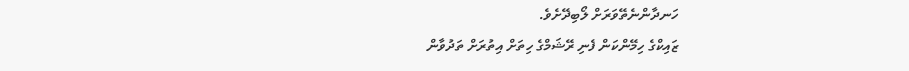ހަނދާންނެތޭވަރަށް ލޯބިދޭށެވެ.
ޒައިކްގެ ހިމޭންކަން ފެނި ރޭޝަމްގެ ހިތަށް އިތުރަށް ތަދުވާން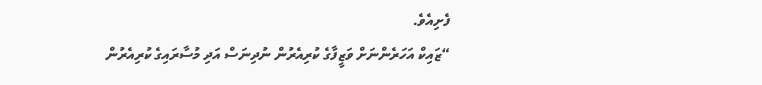ފެށިއެވެ.
“ޒައިކް އަހަރެންނަށް ވަޒީފާގެ ކުރިއެރުން ނުދިނަސް އަދި މުސާރައިގެ ކުރިއެރުން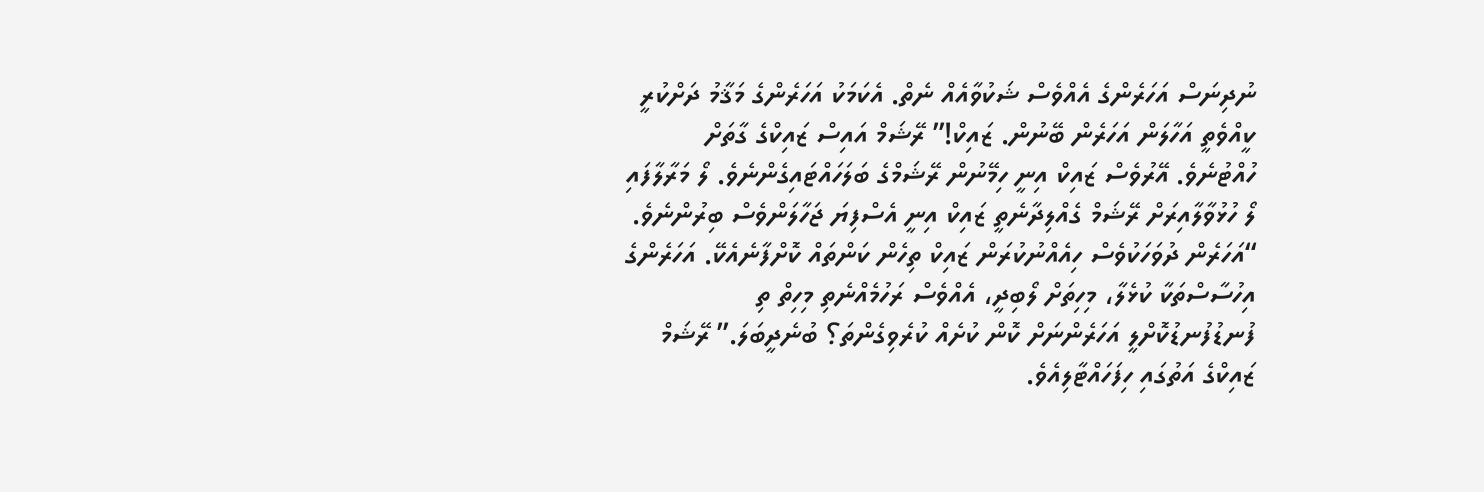ނުދިނަސް އަހަރެންގެ އެއްވެސް ޝަކުވާއެއް ނެތް. އެކަމަކު އަހަރެންގެ މަޤާމު ދަށްކުރީ ކީއްވެތީ އަހާލަން އަހަރެން ބޭނުން. ޒައިކް!” ރޭޝަމް އައިސް ޒައިކްގެ ގާތަށް ހުއްޓުނެވެ. އޭރުވެސް ޒައިކް އިނީ ހިމޭނުން ރޭޝަމްގެ ބަލަހައްޓައިގެންނެވެ. ލޯ މަރާލާފައި ލޯ ހުޅުވާލާއިރަށް ރޭޝަމް ގެއްލިދާނެތީ ޒައިކް އިނީ އެސްފިޔަ ޖަހާލަންވެސް ބިރުންނެވެ.
“އަހަރެން ދުވަހަކުވެސް ހިއެއްނުކުރަން ޒައިކް ތިހެން ކަންތައް ކޮށްފާނެއެކޭ. އަހަރެންގެ އިހުސާސްތަކާ ކުޅެލާ، މިހިތަށް ލޯބިދީ، އެއްވެސް ރަހުމެއްނެތި މިހިތް ތި ފުނޑުފުނޑުކޮށްލީ އަހަރެންނަށް ކޮން ކުށެއް ކުރެވިގެންތަ؟ ބުނެދީބަލަ.” ރޭޝަމް ޒައިކްގެ އަތުގައި ހިފަހައްޓާލިއެވެ.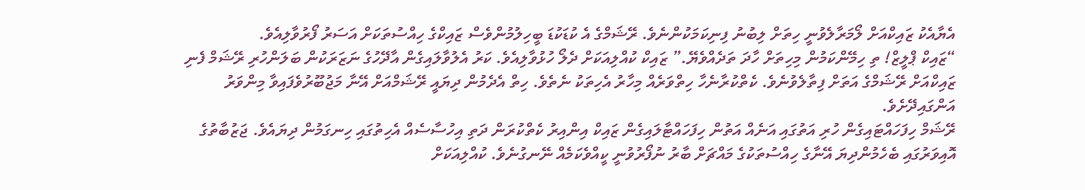އެޔާއެކު ޒައިކްއަށް ލޯމަރާލެވުނީ ހިތަށް ލިބުނު ފިނިކަމަކުންނެވެ. ރޭޝަމްގެ އެ ކުޑަކުޑަ ބީހިލުމުންވެސް ޒައިކްގެ ހިއްސުތަކަށް އަސަރު ފޯރުވާލިއެވެ.
“ޒައިކް ޕްލީޒް! ތި ހިމޭންކަމުން މިހިތަށް ހާދަ ތަދެއްވެޔޭ.” ޒައިކް ކުއްލިއަކަށް ދެލޯ ހުޅުވާލިއެވެ. ކަރު އެލުވާލައިގެން އާދޭހުގެ ނަޒަރަކުން ބަލަންހުރި ރޭޝަމް ފެނި ޒައިކްއަށް ރޭޝަމްގެ އަތަށް ފިތާލެވުނެވެ. ކެތްކުރާނެހާ ހިތްވަރެއް މިހާރު އެހިތަކު ނެތެވެ. ހިތް އެދެމުން ދިޔައީ ރޭޝަމްއަށް އޭނާ މަޖުބޫރުވެފައިވާ މިންވަރު އަންގައިދޭށެވެ.
ރޭޝަމް ހިފަހައްޓައިގެން ހުރި އަތުގައި އަނެއް އަތުން ހިފަހައްޓާލައިގެން ޒައިކް އިންއިރު ކެތްކުރަން ދަތި އިހުސާސެއް އެހިތުގައި ހިނގަމުން ދިޔައެވެ. ޖަޒުބާތުގެ އޮއިވަރުގައި ބެހެމުންދިޔަ އޭނާގެ ހިއްސުތަކުގެ މައްޗަށް ބާރު ނުފޯރުވުނީ ކީއްވެކަމެއް ނޭނގުނެވެ. ކުއްލިއަކަށް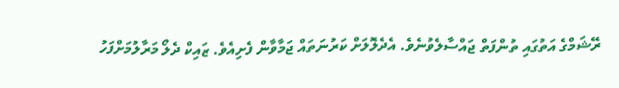ރޭޝަމްގެ އަތުގައި ތުންފަތް ޖައްސާލެވުނެވެ. އެދެލޮލަށް ކަރުނަތައް ޖަމާވާން ފެށިއެވެ. ޒައިކް ދެލޯ މަރާލުމަށްފަހު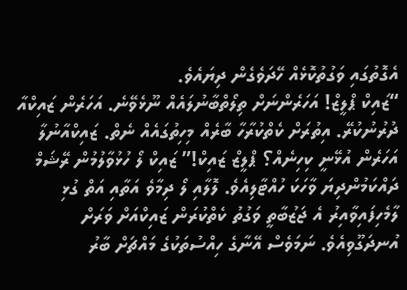އެގޮތުގައި ވަގުތުކޮޅެއް ހޭދަވެގެން ދިޔައެވެ.
“ޒައިކް ޕްލީޒް! އަހަރެންނަށް ތިލޯތްބާނުލައެއް ނޫޅެވޭނެ. އަހަރެން ޒައިކްއާ ދުރުނުކުރޭ. އިތުރަށް ކެތްކުރާހާ ބާރެއް މިހިތުގައެއް ނެތް. ޒައިކްއާނުލާ އަހަރެން އުޅޭނީ ކިހިނެއް؟ ޕްލީޒް ޒައިކް!” ޒައިކް ލޯ ހުޅުވާލުމުން ރޭޝަމް ދައްކަމުންދިޔަ ވާހަކަ ހުއްޓާލިއެވެ. ލޮލާއި ލޯ ދިމާވެ އަތާއި އަތް ގުޅި ލާމެހިފައިވާއިރު އެ ޖަޒުބާތީ ވަގުތު ކެތްކުރަން ޒައިކްއަށް ވަރަށް އުނދަގޫވިއެވެ. ނަމަވެސް އޭނާގެ ހިއްސުތަކުގެ މައްޗަށް ބާރު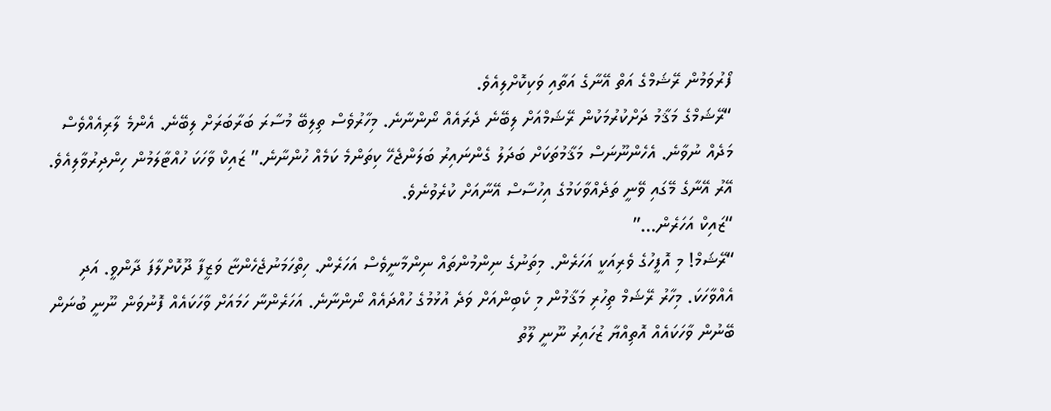ފޯރުވަމުން ރޭޝަމްގެ އަތް އޭނާގެ އަތާއި ވަކިކޮށްލިއެވެ.
“ރޭޝަމްގެ މަޤާމު ދަށްކުރުމަކުން ރޭޝަމްއަށް ލިބޭނެ ދެރައެއް ނޯންނާނެ. މިހާރުވެސް ތިލިބޭ މުސާރަ ބަރާބަރަށް ލިބޭނެ. އެންމެ ލާރިއެއްވެސް މަދެއް ނުވާނެ. އެހެންނޫނަސް މަޤާމުތަކަށް ބަދަލު ގެންނައިރު ބަލަންޖެހޭ ކިތަންމެ ކަމެއް ހުންނާނެ.” ޒައިކް ވާހަކަ ހުއްޓާލަމުން ހިންދިރުވާލިއެވެ. އޭރު އޭނާގެ މޭގައި ވޭނީ ތަދެއްވާކަމުގެ އިހުސާސް އޭނާއަށް ކުރެވުނެވެ.
“ޒައިކް އަހަރެން…”
“ރޭޝަމް! މި އޮފީހުގެ ވެރިއަކީ އަހަރެން. މިތަނުގެ ނިންމުންތައް ނިންމާނީވެސް އަހަރެން. ހިތްހަމަނުޖެހެންޏާ ވަޒީފާ ދޫކޮށްލާފަ ދާންވީ. އަދި އެއްވާހަކަ. މިހާރު ރޭޝަމް ތިހުރި މަޤާމުން މި ކެބިންއަށް ވަދެ އުޅުމުގެ ހުއްދައެއް ނޯންނާނެ. އަހަރެންނާ ހަމައަށް ވާހަކައެއް ފޮނުވަން ނޫނީ ބުނަން ބޭނުން ވާހަކައެއް އޮތިއްޔާ ޒުހައިރު ނޫނީ ލޫތު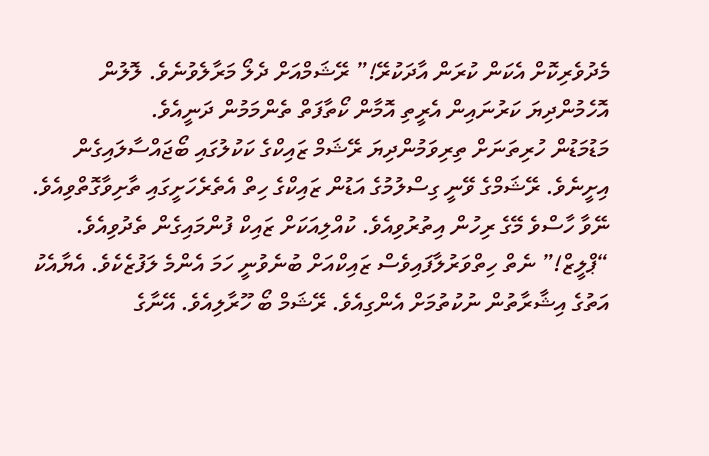މެދުވެރިކޮށް އެކަން ކުރަން އާދަކުރޭ!” ރޭޝަމްއަށް ދެލޯ މަރާލެވުނެވެ. ލޮލުން އޮހެމުންދިޔަ ކަރުނައިން އެރީތި އޮމާން ކޯތާފަތް ތެންމަމުން ދަނީއެވެ.
މަޑުމަޑުން ހުރިތަނަށް ތިރިވަމުންދިޔަ ރޭޝަމް ޒައިކްގެ ކަކުލުގައި ބޯޖައްސާލައިގެން އިށީނެވެ. ރޭޝަމްގެ ވޭނީ ގިސްލުމުގެ އަޑުން ޒައިކްގެ ހިތް އެތެރެހަށީގައި ތާށިވާގޮތްވިއެވެ. ނޭވާ ހާސްވެ މޭގެ ރިހުން އިތުރުވިއެވެ. ކުއްލިއަކަށް ޒައިކް ފުންމައިގެން ތެދުވިއެވެ.
“ޕްލީޒް!” ނެތް ހިތްވަރުލާފައިވެސް ޒައިކްއަށް ބުނެވުނީ ހަމަ އެންމެ ލަފުޒެކެވެ. އެޔާއެކު އަތުގެ އިޝާރާތުން ނުކުތުމަށް އެންގިއެވެ. ރޭޝަމް ބޯ ހޫރާލިއެވެ. އޭނާގެ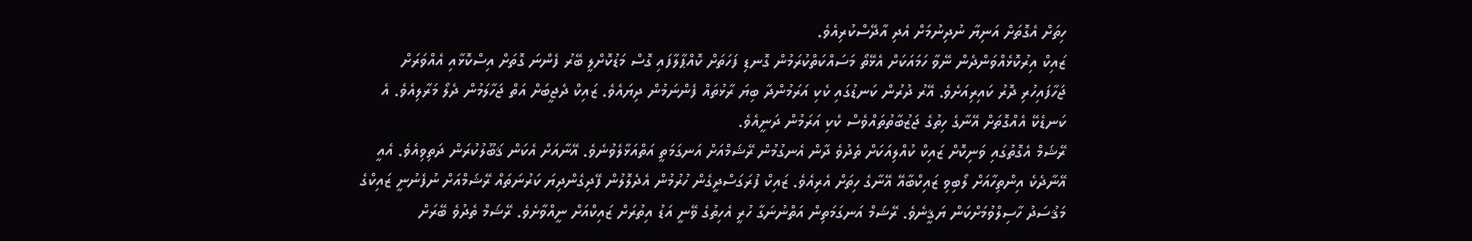ހިތަށް އެގޮތަށް އަނިޔާ ނުދިނުމަށް އެދި އާދޭސްކުރިއެވެ.
ޒައިކް އިރުކޮޅެއްވަންދެން ނޭވާ ހަމައަކަށް އެޅޭތޯ މަސައްކަތްކުރަމުން ގޮނޑި ފަހަތަށް ކޮއްޕާލާފައި ގޮސް މަޑުކޮށްލީ ބޭރު ފެންނަ ގޮތަށް އިސްކޮޅާއި އެއްވަރަށް ޖަހާފައިހުރި ދޮރު ކައިރިއަށެވެ. އޭރު ދުރުން ކަނޑުގައި ކެކި އަރަމުންދާ ބިޔަ ރާޅުތައް ފެންނަމުން ދިޔައެވެ. ޒައިކް ދެޖީބަށް އަތް ޖަހާލަމުން ދެލޯ މަރާލިއެވެ. އެ ކަނޑެކޭ އެއްގޮތަށް އޭނާގެ ހިތުގެ ޖަޒުބާތުތައްވެސް ކެކި އަރަމުން ދަނީއެވެ.
ރޭޝަމް އެގޮތުގައި ވަނިކޮށް ޒައިކް ކުއްލިއަކަށް ތެދުވެ ދާން އެނގުމުން ރޭޝަމްއަށް އަނގަމަތީ އަތްއަޅާލެވުނެވެ. އޭނާއަށް އެކަން ޤަބޫލުކުރަން ދަތިވިއެވެ. އެއީ އޭނާދެކެ އިންތިހާއަށް ލޯބިވި ޒައިކްބާއޭ އޭނާގެ ހިތަށް އެރިއެވެ. ޒައިކް ފުރަގަސްދީގެން ހުރުމުން އެދެލޮލުން ފޭދިގެންދިޔަ ކަރުނަތައް ރޭޝަމްއަށް ނުފެނުނީ ޒައިކްގެ މަޤުސަދު ހާސިލްވުމަށްކަން ޔަޤީނެވެ. ރޭޝަމް އަނގަމަތިން އަތްނުނަގާ ހުރީ އެހިތުގެ ވޭނީ އަޑު އިތުރަށް ޒައިކްއަށް ނީއްވާށެވެ. ރޭޝަމް ތެދުވެ ބޭރަށް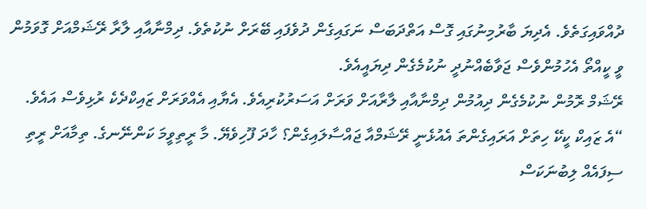ދުއްވައިގަތެވެ. އެދިޔަ ބާރުމިނުގައި ގޮސް އަތްދަބަސް ނަގައިގެން ދުވެފައި ބޭރަށް ނުކުތެވެ. ދިމްނާއާއި ލާރާ ރޭޝަމްއަށް ގޮވަމުން ވީ ކީއްތޯ އެހުމުންވެސް ޖަވާބެއްނުދީ ނުކުމެގެން ދިޔައީއެވެ.
ރޭޝަމް ރޮމުން ނުކުމެގެން ދިއުމުން ދިމްނާއާއި ލާރާއަށް ވަރަށް އަސަރުކުރިއެވެ. އެޔާއި އެއްވަރަށް ޒައިކްދެކެ ރުޅިވެސް އައެވެ.
“އެ ޒައިކް ކީކޭ ހިތަށް އަރައިގެންތަ އެއުޅެނީ ރޭޝަމްއާ ޖައްސާލައިގެން؟ ހާދަ ފޫހިވެޔޭ. މާ ރީތިވީމަ ކަންނޭނގެ. ތިމާއަށް ރީތި ސިފައެއް ލިބުނަކަސް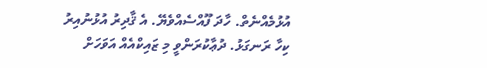އުޅުމެއްނެތް. ހާދަ ފޫއްސެއްވެޔޭ. އެ ޤާދިރު އުޅުނުއިރު ކިހާ ރަނގަޅު. ދުޢާކުރަންވީ މި ޒައިކްއެއް އަވަހަށް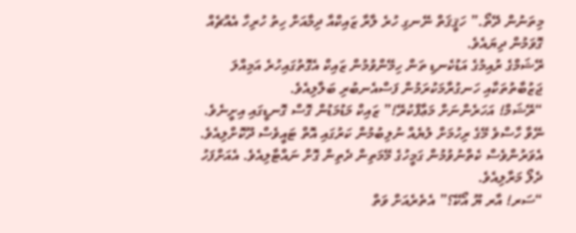މިތަނުން ދޭތޯ.” ހަޤީޤަތް ނޭނގި ހުރެ ލާރާ ޒައިކްއާ ދިމާއަށް ހިތު ހުރިހާ އެއްޗެއް ގޮވަމުން ދިޔައެވެ.
ރޭޝަމްގެ ރުއިމުގެ އަޑުކެނޑި ތަން ހިމޭންވުމުން ޒައިކް އެގޮތުގައިހުރެ އަމިއްލަ ޖަޒުބާތުތަކާއި ހަނގުރާމަކުރަމުން ފަސްއެނބުރި ބަލާލިއެވެ.
“ރޭޝަމް! އަހަރެންނަށް މަޢާފްކުރޭ!” ޒައިކް މަޑުމަޑުން ގޮސް ގޮނޑީގައި އިށީނެވެ. ނޭވާ ހާސްވެ މޭގެ ރިހުމަށް ލުޔެއް ނުލިބުމުން ކަރުގައި އޮތް ޓައީވެސް ދޫކޮށްލިއެވެ. އެވަރުންވެސް ކެތްނުވުމުން ގަމީހުގެ މޭމަތިން ދެތިން ގޮށް ނައްޓާލިއެވެ. އެއަށްފަހު ދެލޯ މަރާލިއެވެ.
“ސަރ! އާރ ޔޫ އޯކޭ؟” އެތެރެއަށް ވަތް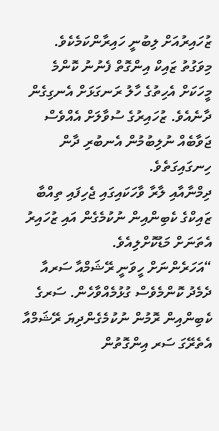ޒުހައިރުއަށް ލިބުނީ ހައިރާންކަމެކެވެ. މިވަގުތު ޒައިކް އިންގޮތް ފެނުނު ކޮންމެ މީހަކަށް އެހިތުގެ ހާލު ރަނގަޅަށް އެނގިގެން ދާނެއެވެ. ޒުހައިރުގެ ސުވާލަށް އެއްވެސް ޖަވާބެއް ނުލިބުމުން އެނބުރި ދާން ހިނގައިގަތެވެ.
ދިމްނާއާއި ލާރާ ވާހަކައިގައި ޖެހިފައި ތިއްބާ ޒައިކްގެ ކެބިންއިން ނުކުމެގެން އައި ޒުހައިރު އެތަނަށް މަޑުކޮށްލިއެވެ.
“އަހަރެންނަށް ހީވަނީ ރޭޝަމްއާ ސަރއާ ދެމެދު ކޮންމެވެސް ގުޅުމެއްވާހެން. ސަރގެ ކެބިންއިން ރޮމުން ނުކުމެގެންދިޔަ ރޭޝަމްއާ އެތެރޭގަ ސަރ އިންގޮތުން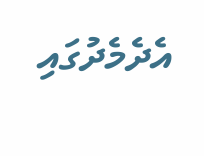އެދެމެދުގައި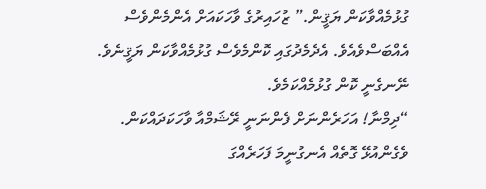ގުޅުމެއްވާކަން ޔަޤީން.” ޒުހައިރުގެ ވާހަކައަށް އެންމެންވެސް އެއްބަސްވެއެވެ. އެދެމެދުގައި ކޮންމެވެސް ގުޅުމެއްވާކަން ޔަޤީނެވެ. ނޭނގެނީ ކޮން ގުޅުމެއްކަމެވެ.
“ދިމްނާ! އަހަރެންނަށް ފެންނަނީ ރޭޝަމްއާ ވާހަކަދައްކަން. ވެގެންއުޅޭ ގޮތެއް އެނގުނީމަ ފަހަރެއްގަ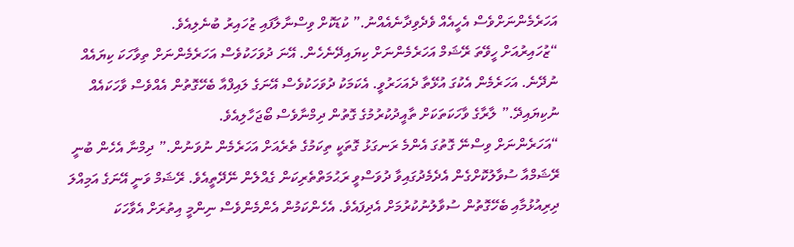އަހަރެމެންނަށްވެސް އެހީއެއް ވެދެވިދާނެއެއްނު.” ކުޑަކޮށް ވިސްނާލާފައި ޒުހައިރު ބުނެލިއެވެ.
“ޒުހައިރުއަށް ހީވޭތަ ރޭޝަމް އަހަރެމެންނަށް ކިޔައިދޭނެހެން. އޭނަ ދުވަހަކުވެސް އަހަރެމެންނަށް ތިވާހަކަ ކިޔައެއް ނުދޭނެ. އަހަރެމެން އެކުގަ އުޅޭތާ ދެއަހަރުވީ. އެކަމަކު ދުވަހަކުވެސް އޭނަގެ ލައިފްއާ ބެހޭގޮތުން އެއްވެސް ވާހަކައެއް ނުކިޔައިދޭ.” ލާރާގެ ވާހަކަތަކަށް ތާއީދުކުރުމުގެ ގޮތުން ދިމްނާވެސް ބޯޖަހާލިއެވެ.
“އަހަރެންނަށް ވިސްނޭ ގޮތުގަ އެންމެ ރަނގަޅު ގޮތަކީ ތިކަމުގެ ތެރެއަށް އަހަރެމެން ނުވަނުން.” ދިމްނާ އެހެން ބުނީ ރޭޝަމްއާ ސުވާލުކޮށްގެން އެދެމެދުގައިވާ ދުވަސްވީ ރަޙުމަތްތެރިކަން ގެއްލެން ނޭދޭތީއެވެ. ރޭޝަމް ވަނީ އޭނަގެ އަމިއްލަ ދިރިއުޅުމާއި ބެހޭގޮތުން ސުވާލުނުކުރުމަށް އެދިފައެވެ. އެހެންކަމުން އެންމެންވެސް ނިންމީ އިތުރަށް އެވާހަކަ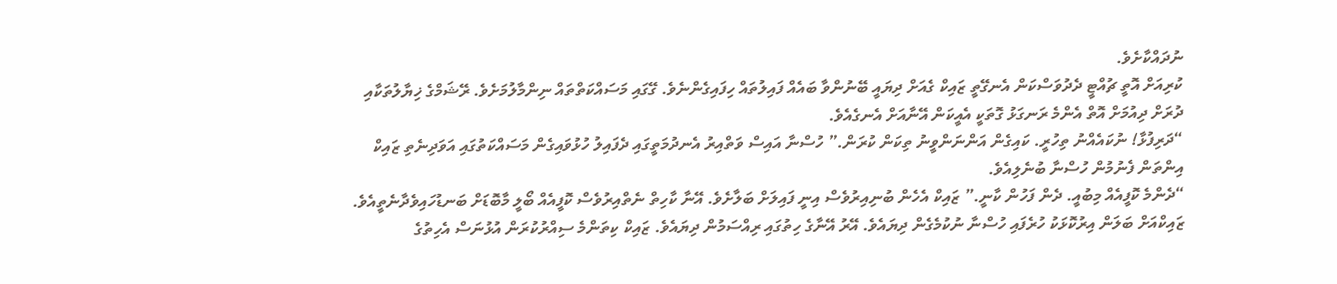ނުދައްކާށެވެ.
ކުރިއަށް އޮތީ ޗުއްޓީ ދެދުވަސްކަން އެނގޭތީ ޒައިކް ގެއަށް ދިޔައީ ބޭނުންވާ ބައެއް ފައިލުތައް ހިފައިގެންނެވެ. ގޭގައި މަސައްކަތްތައް ނިންމާލުމަށެވެ. ރޭޝަމްގެ ޚިޔާލުތަކާއި ދުރަށް ދިއުމަށް އޮތް އެންމެ ރަނގަޅު ގޮތަކީ އެއީކަން އޭނާއަށް އެނގެއެވެ.
“ދަރިފުޅާ! ނުކައެއްނު ތިހުރީ. ކައިގެން އަންނަންވީނު ތިކަން ކުރަން.” ހުސްނާ އައިސް ވަތްއިރު އެނދުމަތީގައި ދެފައިލު ހުޅުވައިގެން މަސައްކަތުގައި އަވަދިނެތި ޒައިކް އިންތަން ފެނުމުން ހުސްނާ ބުނެލިއެވެ.
“ދެންމެ ކޮފީއެއް މިބުއީ. ދެން ފަހުން ކާނީ.” ޒައިކް އެހެން ބުނިއިރުވެސް އިނީ ފައިލަށް ބަލާށެވެ. އޭނާ ކާހިތް ނެތްއިރުވެސް ކޮފީއެއް ބޯލީ މާބޮޑަށް ބަނޑުހައިވެދާނެތީއެވެ.
ޒައިކްއަށް ބަލަން އިރުކޮޅަކު ހުރެފައި ހުސްނާ ނުކުމެގެން ދިޔައެވެ. އޭރު އޭނާގެ ހިތުގައި ރިއްސަމުން ދިޔައެވެ. ޒައިކް ކިތަންމެ ސިއްރުކުރަން އުޅުނަސް އެހިތުގެ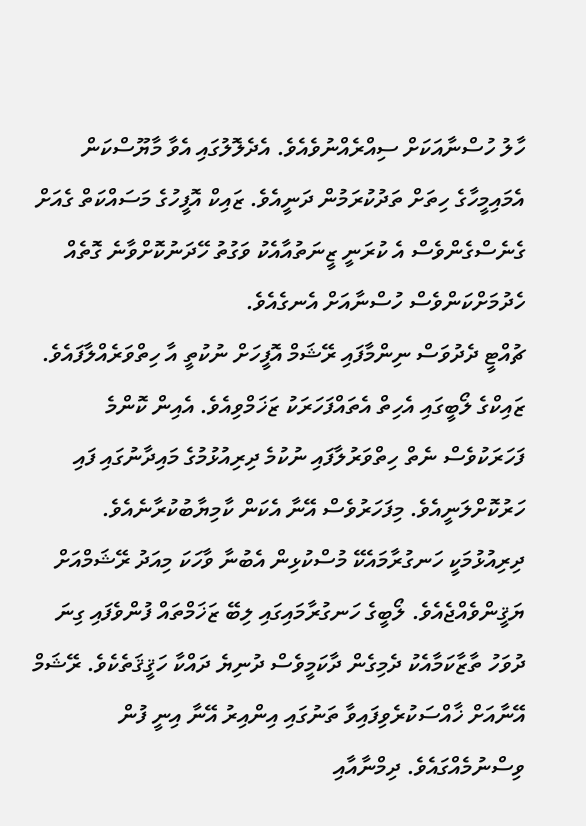ހާލު ހުސްނާއަކަށް ސިއްރެއްނުވެއެވެ. އެދެލޮލުގައި އެވާ މާޔޫސްކަން އެމައިމީހާގެ ހިތަށް ތަދުކުރަމުން ދަނީއެވެ. ޒައިކް އޮފީހުގެ މަސައްކަތް ގެއަށް ގެނެސްގެންވެސް އެ ކުރަނީ ޒީނަތުއާއެކު ވަގުތު ހޭދަނުކޮށްވާނެ ގޮތެއް ހެދުމަށްކަންވެސް ހުސްނާއަށް އެނގެއެވެ.
ޗުއްޓީ ދެދުވަސް ނިންމާފައި ރޭޝަމް އޮފީހަށް ނުކުތީ އާ ހިތްވަރެއްލާފައެވެ. ޒައިކްގެ ލޯބީގައި އެހިތް އެތައްފަހަރަކު ޒަޚަމްވިއެވެ. އެއިން ކޮންމެ ފަހަރަކުވެސް ނެތް ހިތްވަރުލާފައި ނުކުމެ ދިރިއުޅުމުގެ މައިދާނުގައި ފައި ހަރުކޮށްލަނީއެވެ. މިފަހަރުވެސް އޭނާ އެކަން ކާމިޔާބުކުރާނެއެވެ. ދިރިއުޅުމަކީ ހަނގުރާމައެކޭ މުސްކުޅިން އެބުނާ ވާހަކަ މިއަދު ރޭޝަމްއަށް ޔަޤީންވެއްޖެއެވެ. ލޯބީގެ ހަނގުރާމައިގައި ލިބޭ ޒަޚަމްތައް ފުންވެފައި ގިނަ ދުވަހު ތާޒާކަމާއެކު ދެމިގެން ދާކަމީވެސް ދުނިޔެ ދައްކާ ހަޤީޤަތެކެވެ. ރޭޝަމް އޭނާއަށް ޚާއްސަކުރެވިފައިވާ ތަނުގައި އިންއިރު އޭނާ އިނީ ފުން ވިސްނުމެއްގައެވެ. ދިމްނާއާއި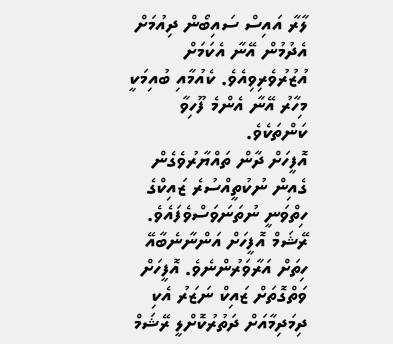ލާރާ އައިސް ސައިބޯން ދިއުމަށް އެދުމުން އޭނާ އެކަމަށް އުޒުރުވެރިވިއެވެ. ކެއުމާއި ބުއިމަކީ މިހާރު އޭނާ އެންމެ ފޫހިވާ ކަންތަކެވެ.
އޮފީހަށް ދާން ތައްޔާރުވެގެން ގެއިން ނުކުތީއްސުރެ ޒައިކްގެ ހިތްވަނީ ނުތަނަވަސްވެފައެވެ. ރޭޝަމް އޮފީހަށް އަންނާނެބާއޭ ހިތަށް އަރާވަރުންނެވެ. އޮފީހަށް ވަތްގޮތަށް ޒައިކް ނަޒަރު އެކި ދިމަދިމާއަށް ދަތުރުކޮށްލީ ރޭޝަމް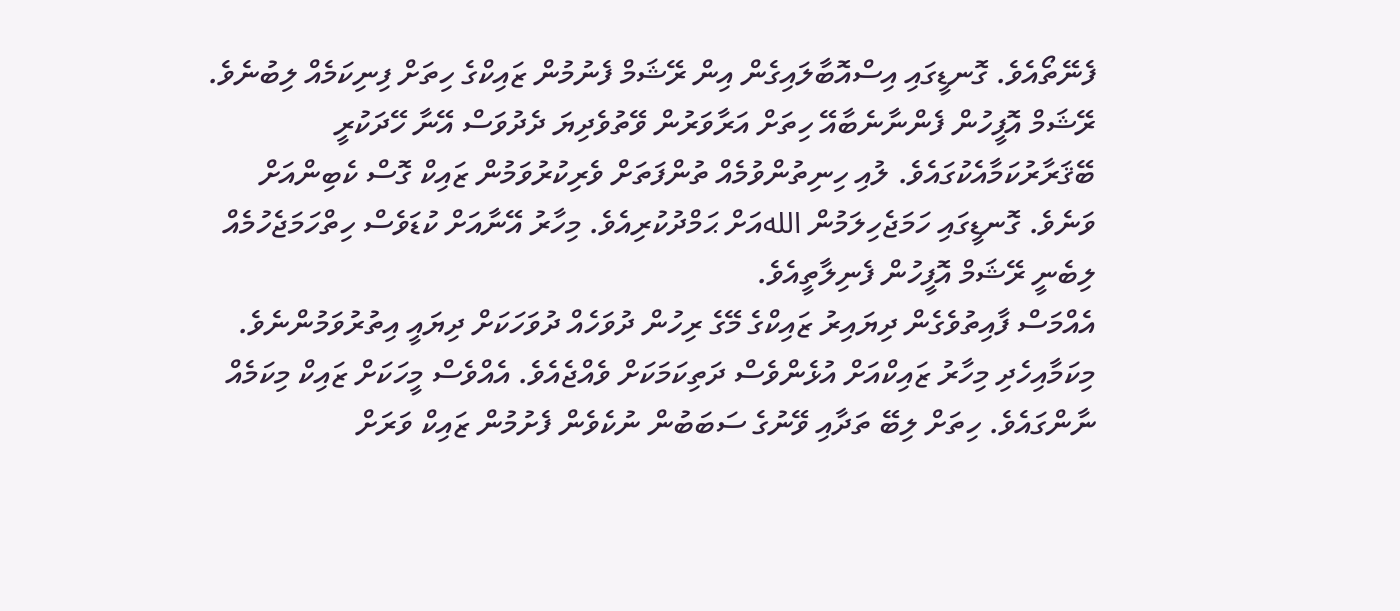ފެނޭތޯއެވެ. ގޮނޑީގައި އިސްއޮބާލައިގެން އިން ރޭޝަމް ފެނުމުން ޒައިކްގެ ހިތަށް ފިނިކަމެއް ލިބުނެވެ. ރޭޝަމް އޮފީހުން ފެންނާނެބާއޭ ހިތަށް އަރާވަރުން ވޭތުވެދިޔަ ދެދުވަސް އޭނާ ހޭދަކުރީ ބޭޤަރާރުކަމާއެކުގައެވެ. ލުއި ހިނިތުންވުމެއް ތުންފަތަށް ވެރިކުރުވަމުން ޒައިކް ގޮސް ކެބިންއަށް ވަނެވެ. ގޮނޑީގައި ހަމަޖެހިލަމުން اللهއަށް ޙަމްދުކުރިއެވެ. މިހާރު އޭނާއަށް ކުޑަވެސް ހިތްހަމަޖެހުމެއް ލިބެނީ ރޭޝަމް އޮފީހުން ފެނިލާތީއެވެ.
އެއްމަސް ފާއިތުވެގެން ދިޔައިރު ޒައިކްގެ މޭގެ ރިހުން ދުވަހެއް ދުވަހަކަށް ދިޔައީ އިތުރުވަމުންނެވެ. މިކަމާއިހެދި މިހާރު ޒައިކްއަށް އުޅެންވެސް ދަތިކަމަކަށް ވެއްޖެއެވެ. އެއްވެސް މީހަކަށް ޒައިކް މިކަމެއް ނާންގައެވެ. ހިތަށް ލިބޭ ތަދާއި ވޭނުގެ ސަބަބުން ނުކެވެން ފެށުމުން ޒައިކް ވަރަށް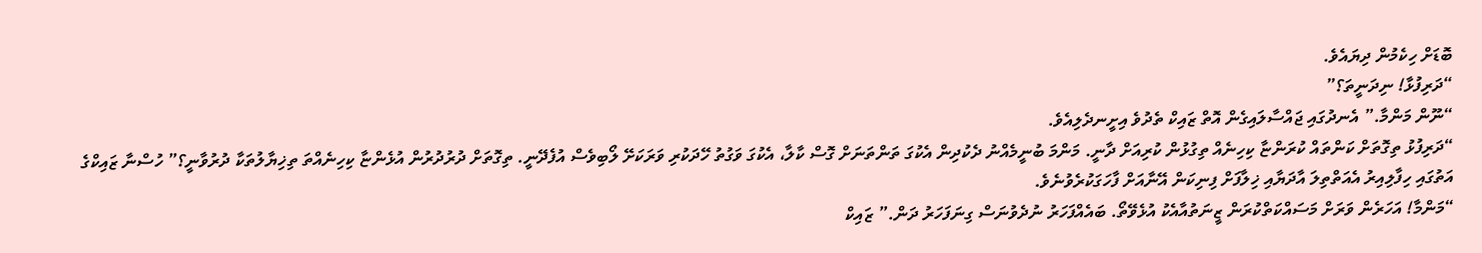ބޮޑަށް ހިކެމުން ދިޔައެވެ.
“ދަރިފުޅާ! ނިދަނީތަ؟”
“ނޫން މަންމާ.” އެނދުގައި ޖައްސާލައިގެން އޮތް ޒައިކް ތެދުވެ އިށީނދެލިއެވެ.
“ދަރިފުޅު ތިގޮތަށް ކަންތައް ކުރަންޏާ ކިހިނެއް ތިގުޅުން ކުރިއަށް ދާނީ. މަންމަ ބުނީމެއްނު ދެކުދިން އެކުގަ ތަންތަނަށް ގޮސް ކާލާ، އެކުގަ ވަގުތު ހޭދަކުރި ވަރަކަށޭ ލޯބިވެސް އުފެދޭނީ. ތިގޮތަށް ދުރުދުރުން އުޅެންޏާ ކިހިނެއްތަ ތިޚިޔާލުތަކާ ދުރުވާނީ؟” ހުސްނާ ޒައިކްގެ އަތުގައި ހިފާލިއިރު އެއަތްތިލަ އާދަޔާއި ޚިލާފަށް ފިނިކަން އޭނާއަށް ފާހަގަކުރެވުނެވެ.
“މަންމާ! އަހަރެން ވަރަށް މަސައްކަތްކުރަން ޒީނަތުއާއެކު އުޅެވޭތޯ. ބައެއްފަހަރު ނުދެވުނަސް ގިނަފަހަރު ދަން.” ޒައިކް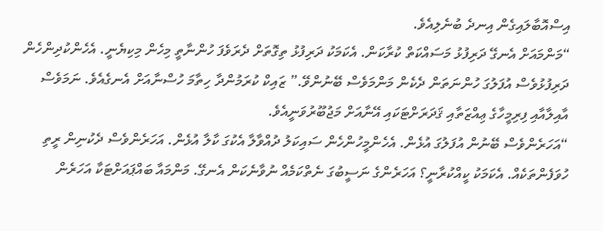އިސްއޮބާލައިގެން އިނދެ ބުނެލިއެވެ.
“މަންމައަށް އެނގޭ ދަރިފުޅު މަސައްކަތް ކުރާކަން. އެކަމަކު ދަރިފުޅު ތިގޮތަށް ދެރަވެފަ ހުންނާތީ މިހެން މިކިޔެނީ. އެހެންކުދިންހެން ދަރިފުޅުވެސް އުފަލުގަ ހުންނަތަން ދެކެން މަންމަވެސް ބޭނުންވޭ.” ޒައިކް ކުރަމުންދާ ހިތާމަ ހުސްނާއަށް އެނގެއެވެ. ނަމަވެސް އާއިލާއާއި ފިރިމީހާގެ ޢިއްޒަތާއި ޤަދަރަށްޓަކައި އޭނާއަށް މަޖުބޫރުވަނީއެވެ.
“އަހަރެންވެސް ބޭނުން އުފަލުގަ އުޅެން. އެހެންމީހުންހެން ސައިކަލު ދުއްވާލާ އެކުގަ ކާލާ އުޅެން. އަހަރެންވެސް ދެކުނިން ރީތި ހުވަފެންތަކެއް. އެކަމަކު ކީއްކުރާނީ؟ އަހަރެންގެ ނަސީބުގަ ނެތްކަމެއް ނުވާނެކަން އެނގޭ. މަންމައާ ބައްޕައަށްޓަކާ އަހަރެން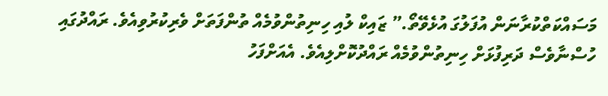މަސައްކަތްކުރާނަން އުފަލުގަ އުޅެވޭތޯ.” ޒައިކް ލުއި ހިނިތުންވުމެއް ތުންފަތަށް ވެރިކުރުވިއެވެ. ރައްދުގައި ހުސްނާވެސް ދަރިފުޅަށް ހިނިތުންވުމެއް ރައްދުކޮށްލިއެވެ. އެއަށްފަހު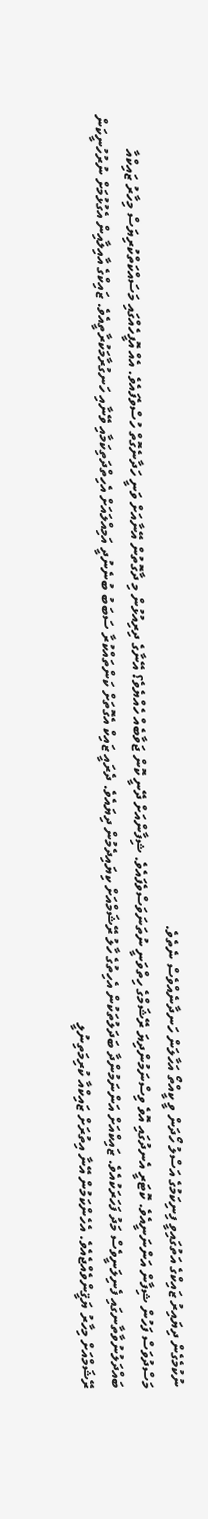ނުކުމެގެން ދިޔައިރު ޒައިކްގެ އަތުގައިވީ ފިނިކަމުގެ އަސްލު ހޯދަން ވީ ކީއްތޯ އަހާލަން ހަނދާނެއްވެސް ނެތެވެ.
މަސްދުވަސް ފަހުން ޝިފާން އަންނަނީއެވެ. ކޮޓަރީ އެނދުގައި އޮވެ ވިސްނަމުންދިޔަ ރޭޝަމްގެ ހިތްވަނީ ނުތަނަވަސްވެފައެވެ. ޝިފާންއަށް ދޭނީ ކޮން ޖަވާބެއް ހެއްޔެވެ؟ އޭނާގެ ދިރިއުޅުން މި ދާގޮތުން އޭނާއަށް ވަނީ ހަދާނެގޮތް ހުސްވެފައެވެ. އެއް އޮފީހެއްގައި މަސައްކަތްކުރިޔަސް މިހާރު ޒައިކްއާ ބައްދަލުނުވާތާނގައި ފެނިލަނީވެސް މަދު ފަހަރަކުއެވެ. ޒައިކްއަށް އަންނަމުންދާ ބަދަލުތަކުން އެހިތުގެ ހާލު ރޭޝަމްއަށް ކިޔައިދެމުން ދިޔައެވެ. ދެރައީ ޒައިކް އެގޮތަށް ކަންތައްކުރާ ސަބަބު ބުނެނުދީ އަމިއްލައަށް އެހިތްދަތިކަމާއި ވޭނާއި ހަނގުރާމަކުރާތީއެވެ. ޒައިކްގެ އާއިލާއިން އެގުޅުމަށް ނުރުހުނީކަން ރޭޝަމްއަށް މިހާރު ޔަޤީންވެއްޖެއެވެ. އެހެންކަމުން އޭނާ އިތުރަށް ޒައިކްއާ ކުރިމަތިނުލީ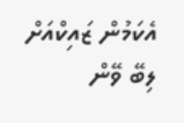އެކަމުން ޒައިކްއަށް ލިބޭ ވޭން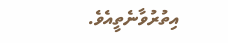އިތުރުވާނެތީއެވެ.